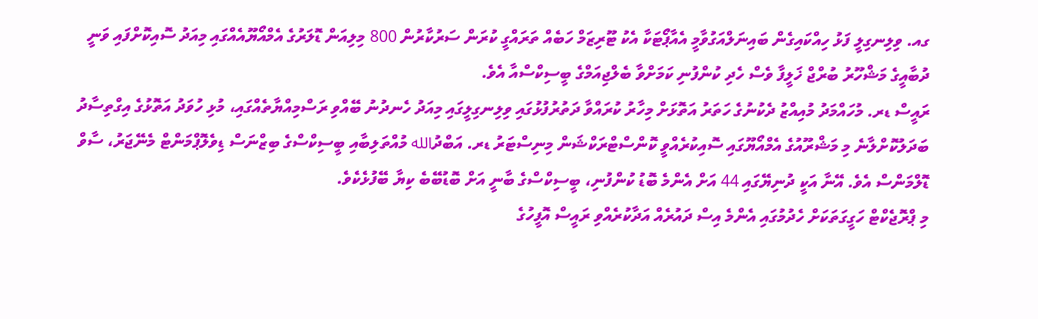ގއ. ވިލިނގިލީ ފަޅު ހިއްކައިގެން ބައިނަލްއަގުވާމީ އެއާޕޯޓަކާ އެކު ޓޫރިޒަމް ހަބެއް ތަރައްގީ ކުރަން ސަރުކާރުން 800 މިލިއަން ޑޮލަރުގެ އެމްއޯޔޫއެއްގައި މިއަދު ސޮއިކޮށްފައި ވަނީ ދުބާއީގެ މަޝްހޫރު ބުރްޖް ޚަލީފާ ވެސް ހެދި ކުންފުނި ކަމަށްވާ ބެލްޖިއަމްގެ ބީސިކްސްއާ އެވެ.
ރައީސް ޑރ. މުހައްމަދު މުއިއްޒު ދެކުނުގެ ހަތަރު އަތޮޅަށް މިހާރު ކުރައްވާ ދަތުރުފުޅުގައި ވިލިނގިލީގައި މިއަދު ހެނދުނު ބޭއްވި ރަސްމިއްޔާތެއްގައި، މުޅި ހުވަދު އަތޮޅުގެ އިގްތިސާދު ބަދަލުކޮށްލާނެ މި މަޝްރޫއުގެ އެމްއޯޔޫގައި ސޮއިކުރެއްވީ ކޮންސްޓްރަކްޝަން މިނިސްޓަރު ޑރ. އަބްދުالله މުއްތަލިބާއި ބީސިކްސްގެ ބިޒްނަސް ޑިވެލޮޕްމަންޓް މެނޭޖަރު، ސާވް ޑޮލްމަންސް އެވެ. އޭނާ އަކީ ދުނިޔޭގައި 44 އަށް އެންމެ ބޮޑު ކުންފުނި، ބީސިކްސްގެ ބާނީ އަށް ބޮޑުބޭބެ ކިޔާ ބޭފުޅެކެވެ.
މި ޕްރޮޖެކްޓް ހަގީގަތަކަށް ހެދުމުގައި އެންމެ އިސް ދައުރެއް އަދާކުރެއްވި ރައީސް އޮފީހުގެ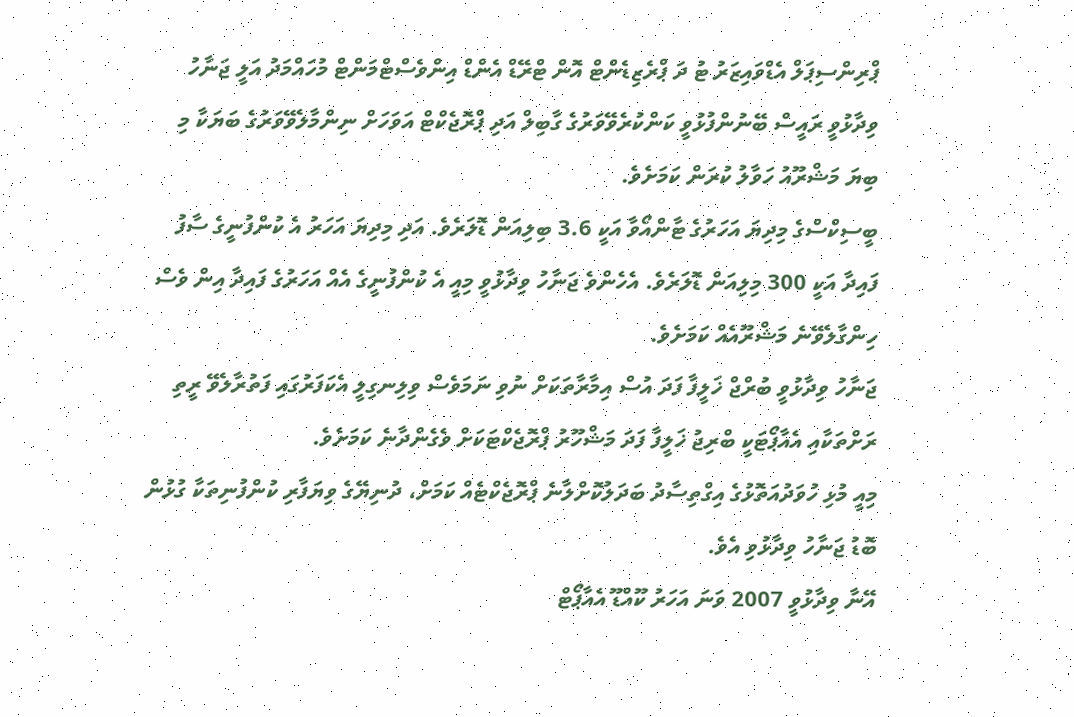ޕްރިންސިޕަލް އެޑްވައިޒަރު ޓު ދަ ޕްރެޒިޑެންޓް އޮން ޓްރޭޑް އެންޑް އިންވެސްޓްމަންޓް މުހައްމަދު އަލީ ޖަނާހު ވިދާޅުވީ ރައީސް ބޭނުންފުޅުވީ ކަންކުރެވޭވަރުގެ ގާބިލް އަދި ޕްރޮޖެކްޓް އަވަހަށް ނިންމާލެވޭވަރުގެ ބަޔަކާ މި ބިޔަ މަޝްރޫއު ހަވާލު ކުރަން ކަމަށެވެ.
ބީސިކްސްގެ މިދިޔަ އަހަރުގެ ޓާންއޯވާ އަކީ 3.6 ބިލިއަން ޑޮލަރެވެ. އަދި މިދިޔަ އަހަރު އެ ކުންފުނީގެ ސާފު ފައިދާ އަކީ 300 މިލިއަން ޑޮލަރެވެ. އެހެންވެ ޖަނާހު ވިދާޅުވީ މިއީ އެ ކުންފުނީގެ އެއް އަހަރުގެ ފައިދާ އިން ވެސް ހިންގާލެވޭނެ މަޝްރޫއެއް ކަމަށެވެ.
ޖަނާހު ވިދާޅުވީ ބުރްޖް ޚަލީފާ ފަދަ އުސް އިމާރާތަކަށް ނުވި ނަމަވެސް ވިލިނގިލީ އެކަފަރުގައި ފަތުރާލެވޭ ރީތި ރަށްތަކާއި އެއާޕޯޓަކީ ބްރިޖު ޚަލީފާ ފަދަ މަޝްހޫރު ޕްރޮޖެކްޓަކަށް ވެގެންދާނެ ކަމަށެވެ.
މިއީ މުޅި ހުވަދުއަތޮޅުގެ އިގްތިސާދު ބަދަލުކޮށްލާނެ ޕްރޮޖެކްޓެއް ކަމަށް، ދުނިޔޭގެ ވިޔަފާރި ކުންފުނިތަކާ ގުޅުން ބޮޑު ޖަނާހު ވިދާޅުވި އެވެ.
އޭނާ ވިދާޅުވީ 2007 ވަނަ އަހަރު ކޫއްޑޫ އެއާޕޯޓް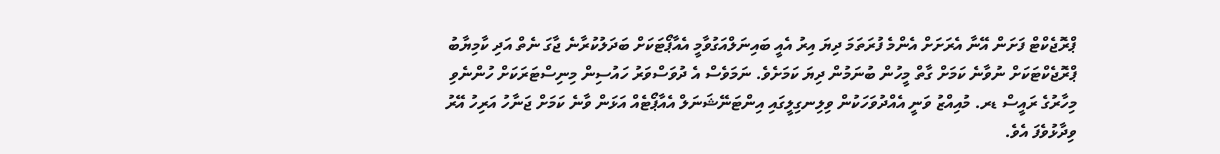ޕްރޮޖެކްޓް ފަށަން އޭނާ އެރަށަށް އެންމެ ފުރަތަމަ ދިޔަ އިރު އެއީ ބައިނަލްއަގުވާމީ އެއާޕޯޓަކަށް ބަދަލުކުރާނެ ޖާގަ ނެތް އަދި ކާމިޔާބު ޕްރޮޖެކްޓަކަށް ނުވާނެ ކަމަށް ގާތް މީހުން ބުނަމުން ދިޔަ ކަމަށެވެ. ނަމަވެސް އެ ދުވަސްވަރު ހައުސިން މިނިސްޓަރަކަށް ހުންނެވި މިހާރުގެ ރައީސް ޑރ. މުއިއްޒު ވަނީ އެއްދުވަހަކުން ވިލިނގިލީގައި އިންޓަނޭޝަނަލް އެއާޕޯޓެއް އަޅަން ވާނެ ކަމަށް ޖަނާހު އަރިހު އޭރު ވިދާޅުވެފަ އެވެ.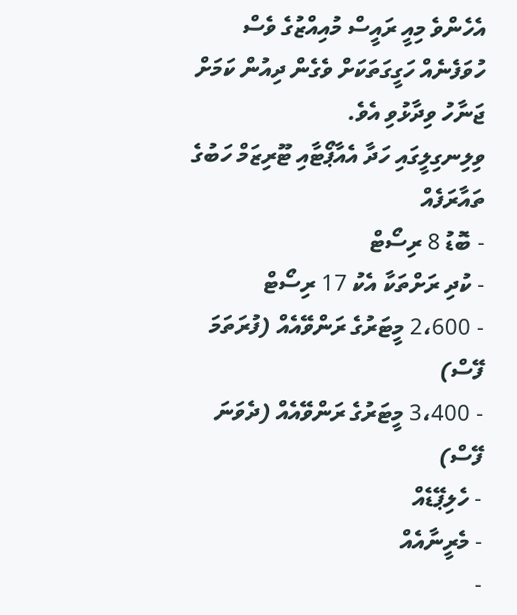އެހެންވެ މިއީ ރައީސް މުއިއްޒުގެ ވެސް ހުވަފެނެއް ހަގީގަތަކަށް ވެގެން ދިއުން ކަމަށް ޖަނާހު ވިދާޅުވި އެވެ.
ވިލިނގިލީގައި ހަދާ އެއާޕޯޓާއި ޓޫރިޒަމް ހަބުގެ ތައާރަފެއް
- ބޮޑު 8 ރިސޯޓް
- ކުދި ރަށްތަކާ އެކު 17 ރިސޯޓް
- 2،600 މީޓަރުގެ ރަންވޭއެއް (ފުރަތަމަ ފޭސް)
- 3،400 މީޓަރުގެ ރަންވޭއެއް (ދެވަނަ ފޭސް)
- ހެލިޕޭޑެއް
- މެރީނާއެއް
-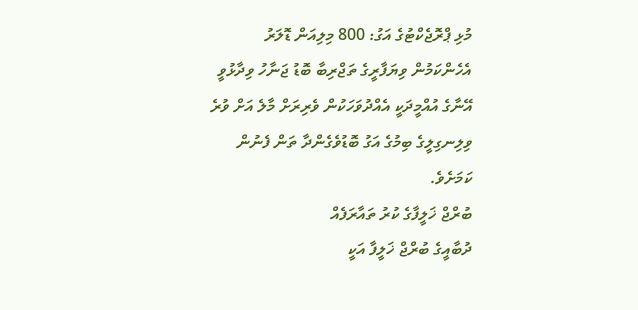މުޅި ޕްރޮޖެކްޓުގެ އަގު: 800 މިލިއަން ޑޮލަރު
އެހެންކަމުން ވިޔަފާރީގެ ތަޖްރިބާ ބޮޑު ޖަނާހު ވިދާޅުވީ އޭނާގެ އުއްމީދަކީ އެއްދުވަހަކުން ވެރިރަށް މާލެ އަށް ވުރެ ވިލިނގިލީގެ ބިމުގެ އަގު ބޮޑުވެގެންދާ ތަން ފެނުން ކަމަށެވެ.
ބުރްޖް ޚަލީފާގެ ކުރު ތައާރަފެއް
ދުބާއީގެ ބުރްޖް ޚަލީފާ އަކީ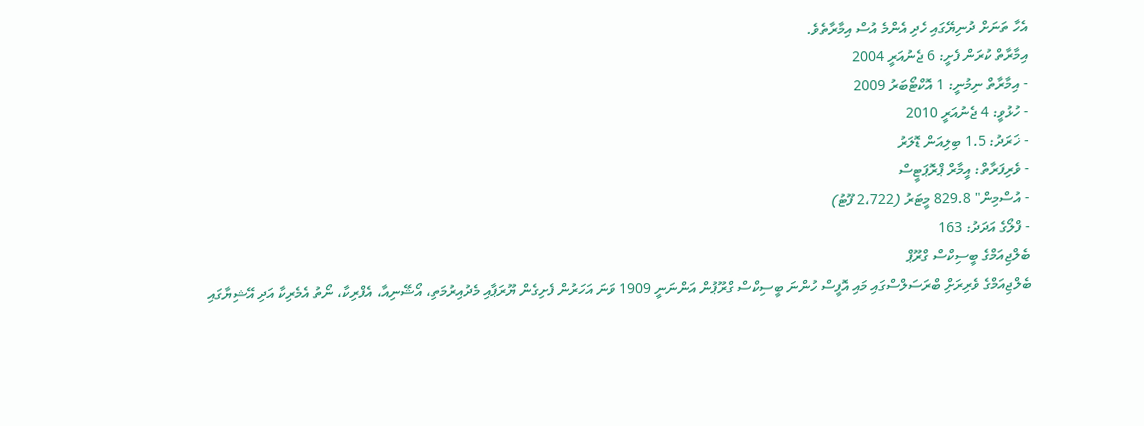އެހާ ތަނަށް ދުނިޔޭގައި ހެދި އެންމެ އުސް އިމާރާތެވެ.
އިމާރާތް ކުރަން ފެށީ: 6 ޖެނުއަރީ 2004
- އިމާރާތް ނިމުނީ: 1 އޮކްޓޯބަރު 2009
- ހުޅުވީ: 4 ޖެނުއަރީ 2010
- ޚަރަދު: 1.5 ބިލިއަން ޑޮލަރު
- ވެރިފަރާތް: އީމާރް ޕްރޮޕަޓީސް
- އުސްމިން" 829.8 މީޓަރު (2،722 ފޫޓު)
- ފްލޯގެ އަދަދު: 163
ބެލްޖިއަމްގެ ބީސިކްސް ގްރޫޕް
ބެލްޖިއަމްގެ ވެރިރަށްި ބްރަސަލްސްގައި މައި އޮފީސް ހުންނަ ބީސިކްސް ގްރޫޕުން އަންނަނީ 1909 ވަނަ އަހަރުން ފެށިގެން ޔޫރަޕާއި މެދުއިރުމަތި، އޯޝޭނިއާ، އެފްރިކާ، ނޯތު އެމެރިކާ އަދި އޭޝިޔާގައި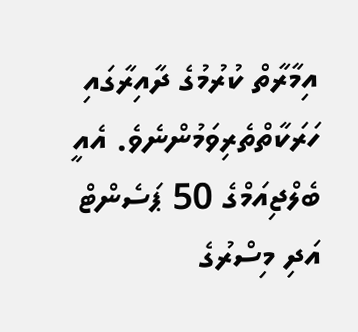އިމާރާތް ކުރުމުގެ ދާއިރާގައި ހަރަކާތްތެރިވަމުންނެވެ. އެއީ ބެލްޖިއަމްގެ 50 ޕަސެންޓް އަދި މިސްރުގެ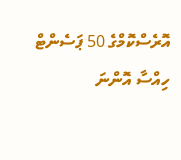އޮރެސްކޮމްގެ 50 ޕަސެންޓް ހިއްސާ އޮންނަ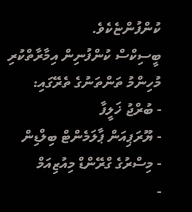ކުންފުންޏެކެވެ.
ބީސިކްސް ކުންފުނިން އިމާރާތްކުރި މުހިންމު ތަންތަނުގެ ތެރޭގައި:
- ބުރްޖު ޚަލީފާ
- ޔޫރަޕިއަން ޕާލަމެންޓް ބިލްޑިން
- މިސްރުގެ ގްރޭންޑް މިއުޒިއަމް
-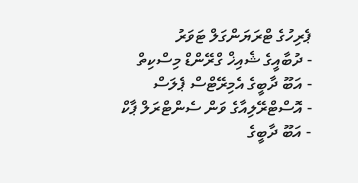ޕެރިހުގެ ޓްރަޔަންގަލް ޓަވަރު
- ދުބާއީގެ ޝެއިޚް ގްރޭންޑް މިސްކިތް
- އަބޫ ދާބީގެ އެމިރޭޓްސް ޕެލަސް
- އޮސްޓްރޭލިއާގެ ވަން ސެންޓްރަލް ޕާކް
- އަބޫ ދާބީގެ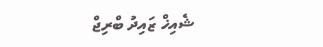ޝެއިޚް ޒައިދު ބްރިޖް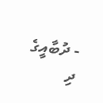- ދުބާއީގެ ދި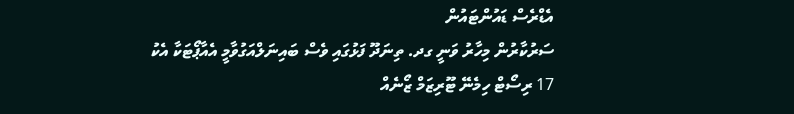އެޑްރެސް ޑައުންޓައުން
ސަރުކާރުން މިހާރު ވަނީ ގދ. ތިނަދޫ ފަޅުގައި ވެސް ބައިނަލްއަގުވާމީ އެއާޕޯޓަކާ އެކު 17 ރިސޯޓް ހިމެނޭ ޓޫރިޒަމް ޒޯނެއް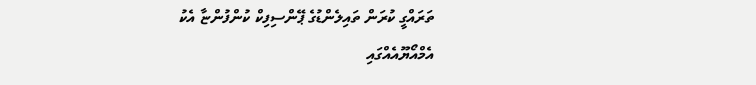ތަރައްގީ ކުރަން ތައިލެންޑުގެ ޕޭންސިފިކް ކުންފުންޏާ އެކު އެމްއޯޔޫއެއްގައި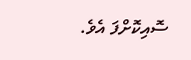ސޮއިކޮށްފަ އެވެ.